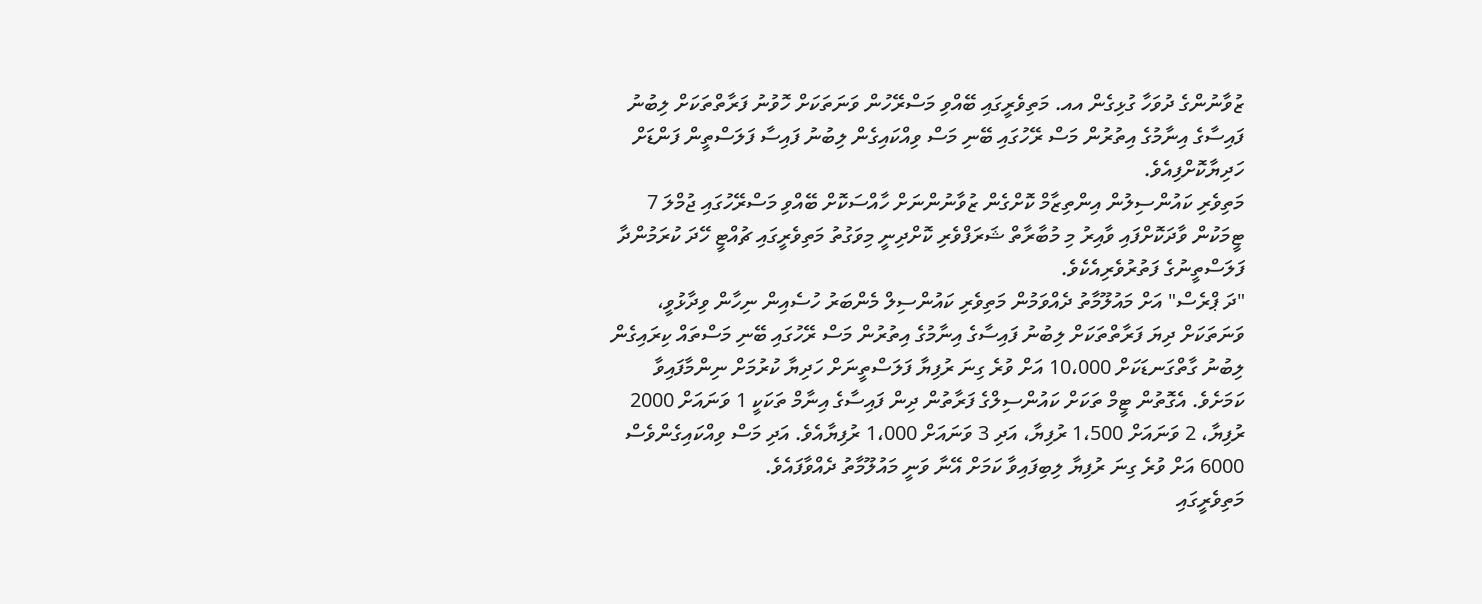ޒުވާނުންގެ ދުވަހާ ގުޅިގެން އއ. މަތިވެރީގައި ބޭއްވި މަސްރޭހުން ވަނަތަކަށް ހޮވުނު ފަރާތްތަކަށް ލިބުނު ފައިސާގެ އިނާމުގެ އިތުރުން މަސް ރޭހުގައި ބޭނި މަސް ވިއްކައިގެން ލިބުނު ފައިސާ ފަލަސްތީން ފަންޑަށް ހަދިޔާކޮށްފިއެވެ.
މަތިވެރި ކައުންސިލުން އިންތިޒާމް ކޮށްގެން ޒުވާނުންނަށް ހާއްސަކޮށް ބޭއްވި މަސްރޭހުގައި ޖުމްލަ 7 ޓީމަކުން ވާދަކޮށްފައި ވާއިރު މި މުބާރާތް ޝަރަފްވެރި ކޮށްދިނީ މިވަގުތު މަތިވެރީގައި ޗުއްޓީ ހޭދަ ކުރަމުންދާ ފަލަސްތީނުގެ ފަތުރުވެރިއެކެވެ.
"ދަ ޕްރެސް" އަށް މައުލޫމާތު ދެއްވަމުން މަތިވެރި ކައުންސިލް މެންބަރު ހުސެއިން ނިހާން ވިދާޅުވީ، ވަނަތަކަށް ދިޔަ ފަރާތްތަކަށް ލިބުނު ފައިސާގެ އިނާމުގެ އިތުރުން މަސް ރޭހުގައި ބޭނި މަސްތައް ކިރައިގެން ލިބުނު ގާތްގަނޑަކަށް 10،000 އަށް ވުރެ ގިނަ ރުފިޔާ ފަލަސްތީނަށް ހަދިޔާ ކުރުމަށް ނިންމާފައިވާ ކަމަށެވެ. އެގޮތުން ޓީމް ތަކަށް ކައުންސިލްގެ ފަރާތުން ދިން ފައިސާގެ އިނާމް ތަކަކީ 1 ވަނައަށް 2000 ރުފިޔާ، 2 ވަނައަށް 1،500 ރުފިޔާ، އަދި 3 ވަނައަށް 1،000 ރުފިޔާއެވެ. އަދި މަސް ވިއްކައިގެންވެސް 6000 އަށް ވުރެ ގިނަ ރުފިޔާ ލިބިފައިވާ ކަމަށް އޭނާ ވަނީ މައުލޫމާތު ދެއްވާފައެވެ.
މަތިވެރީގައި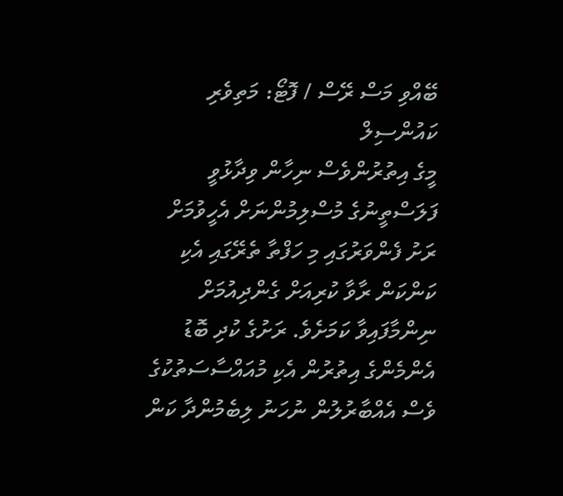ބޭއްވި މަސް ރޭސް / ފޮޓޯ: މަތިވެރި ކައުންސިލް
މީގެ އިތުރުންވެސް ނިހާން ވިދާޅުވީ ފަލަސްތީނުގެ މުސްލިމުންނަށް އެހީވުމަށް ރަށު ފެންވަރުގައި މި ހަފްތާ ތެރޭގައި އެކި ކަންކަން ރާވާ ކުރިއަށް ގެންދިއުމަށް ނިންމާފައިވާ ކަމަށެވެ. ރަށުގެ ކުދި ބޮޑު އެންމެންގެ އިތުރުން އެކި މުއައްސާސަތުކުގެ ވެސް އެއްބާރުލުން ނުހަނު ލިބެމުންދާ ކަން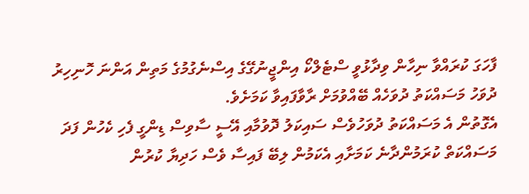ފާހަގަ ކުރައްވާ ނިހާން ވިދާޅުވީ ސްޓެލްކޯ އިންޖީނުގޭގެ އިސްނެގުމުގެ މަތިން އަންނަ ހޮނިހިރު ދުވަހު މަސައްކަތު ދުވަހެއް ބޭއްވުމަށް ރާވާފައިވާ ކަމަށެވެ.
އެގޮތުން އެ މަސައްކަތު ދުވަހުވެސް ސައިކަލު ދޮވުމާއި އޭސީ ސާވިސް ޑިންގީ ފެހި ކެހުން ފަދަ މަސައްކަތް ކުރަމުންދާނެ ކަމަށާއި އެކަމުން ލިބޭ ފައިސާ ވެސް ހަދިޔާ ކުރުން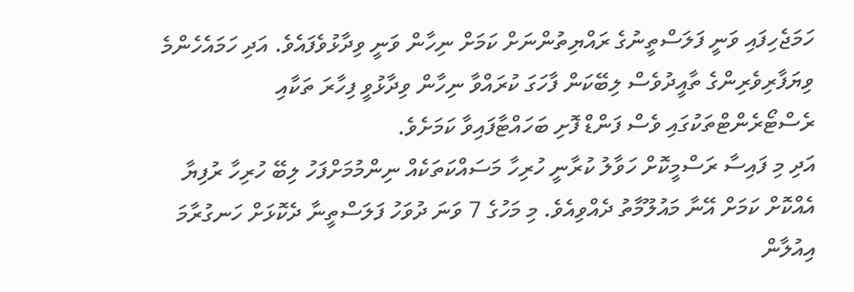ހަމަޖެހިފައި ވަނީ ފަލަސްތީނުގެ ރައްޔިތުންނަށް ކަމަށް ނިހާން ވަނީ ވިދާޅުވެފައެވެ. އަދި ހަމައެހެންމެ ވިޔަފާރިވެރިންގެ ތާއީދުވެސް ލިބޭކަން ފާހަގަ ކުރައްވާ ނިހާން ވިދާޅުވީ ފިހާރަ ތަކާއި ރެސްޓޯރެންޓްތަކުގައި ވެސް ފަންޑް ފޮށި ބަހައްޓާފައިވާ ކަމަށެވެ.
އަދި މި ފައިސާ ރަސްމީކޮށް ހަވާލު ކުރާނީ ހުރިހާ މަސައްކަތަކެއް ނިންމުމަށްފަހު ލިބޭ ހުރިހާ ރުފިޔާ އެއްކޮށް ކަމަށް އޭނާ މައުލޫމާތު ދެއްވިއެވެ. މި މަހުގެ 7 ވަނަ ދުވަހު ފަލަސްތީނާ ދެކޮޅަށް ހަނގުރާމަ އިއުލާން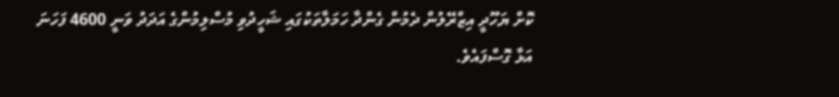ކޮށް ޔަހޫދީ އިޒްރޭލުން ދެމުން ގެންދާ ހަމަލާތަކުގައި ޝަހީދުވި މުސްލިމުންގެ އަދަދު ވަނީ 4600 ފަހަނަ އަޅާ ގޮސްފައެވެ.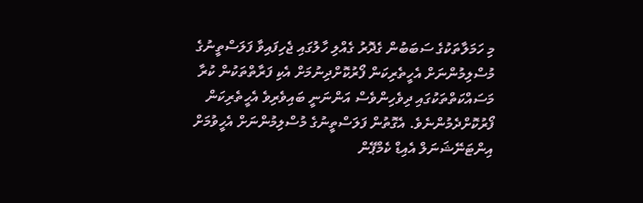މި ހަމަލާތަކުގެ ސަބަބުން ގެދޮރު ގެއްލި ހާލުގައި ޖެހިފައިވާ ފަލަސްތީނުގެ މުސްލިމުންނަށް އެހީތެރިކަން ފޯރުކޮށްދިނުމަށް އެކި ފަރާތްތަކުން ކުރާ މަސައްކަތްތަކުގައި ދިވެހިންވެސް އަންނަނީ ބައިވެރިވެ އެހީތެރިކަން ފޯރުކޮށްދެމުންނެވެ. އެގޮތުން ފަލަސްތީނުގެ މުސްލިމުންނަށް އެހީވުމަށް އިންޓަނޭޝަނަލް އެއިޑް ކެމްޕޭން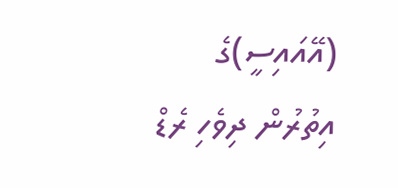(އޭއައިސީ)ގެ އިތުރުން ދިވެހި ރެޑް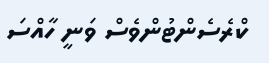ކްރެސެންޓުންވެސް ވަނީ ހާއްސަ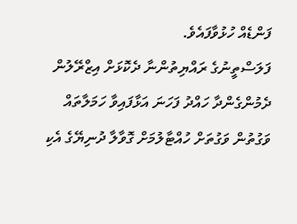ފަންޑެއް ހުޅުވާފައެވެ.
ފަލަސްތީނުގެ ރައްޔިތުންނާ ދެކޮޅަށް އިޒްރޭލުން ދެމުންގެންދާ ހައްދު ފަހަނަ އަޅާފައިވާ ހަމަލާތައް ވަގުތުން ވަގުތަށް ހުއްޓާލުމަށް ގޮވާލާ ދުނިޔޭގެ އެކި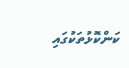ކަންކޮޅުތަކުގައި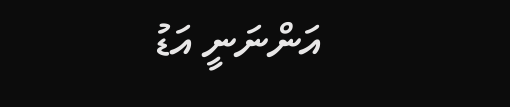އަންނަނީ އަޑު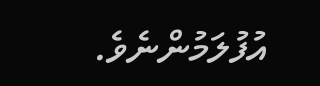އުފުލަމުންނެވެ.